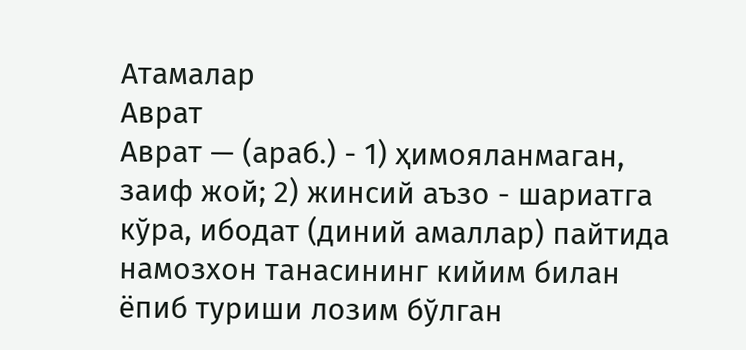Атамалар
Аврат
Аврат — (араб.) - 1) ҳимояланмаган, заиф жой; 2) жинсий аъзо - шариатга кўра, ибодат (диний амаллар) пайтида намозхон танасининг кийим билан ёпиб туриши лозим бўлган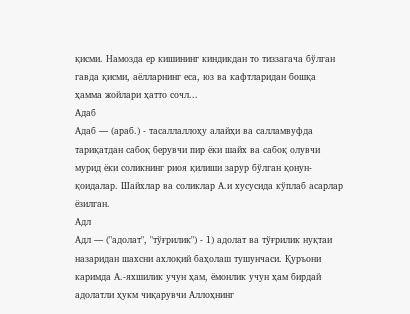қисми. Намозда ер кишининг киндикдан то тиззагача бўлган гавда қисми, аёлларнинг еса, юз ва кафтларидан бошқа ҳамма жойлари ҳатто сочл...
Адаб
Адаб — (араб.) - тасаллаллоҳу алайҳи ва салламвуфда тариқатдан сабоқ берувчи пир ёки шайх ва сабоқ олувчи мурид ёки соликнинг риоя қилиши зарур бўлган қонун-қоидалар. Шайхлар ва соликлар А.и хусусида кўплаб асарлар ёзилган.
Адл
Адл — ("адолат", "тўғрилик") - 1) адолат ва тўғрилик нуқтаи назаридан шахсни ахлоқий баҳолаш тушунчаси. Қуръони каримда А.-яхшилик учун ҳам, ёмонлик учун ҳам бирдай адолатли ҳукм чиқарувчи Аллоҳнинг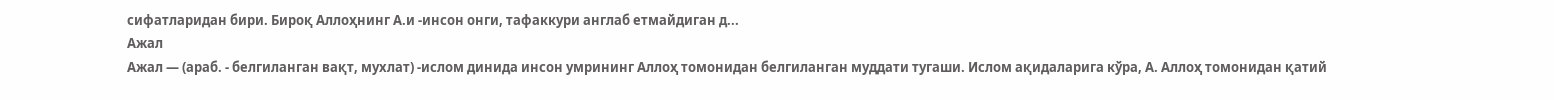сифатларидан бири. Бироқ Аллоҳнинг А.и -инсон онги, тафаккури англаб етмайдиган д...
Ажал
Ажал — (араб. - белгиланган вақт, мухлат) -ислом динида инсон умрининг Аллоҳ томонидан белгиланган муддати тугаши. Ислом ақидаларига кўра, А. Аллоҳ томонидан қатий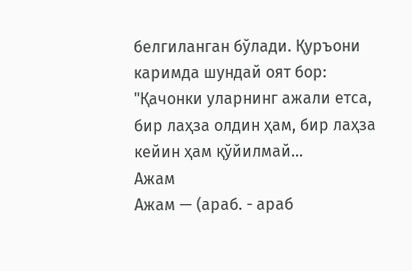белгиланган бўлади. Қуръони каримда шундай оят бор: "Қачонки уларнинг ажали етса, бир лаҳза олдин ҳам, бир лаҳза кейин ҳам қўйилмай...
Ажам
Ажам — (араб. - араб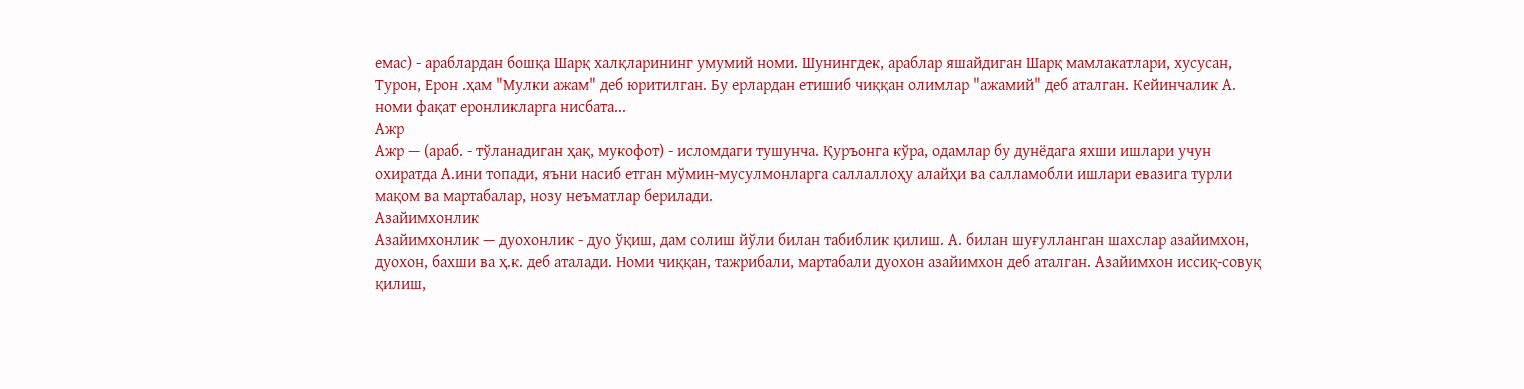емас) - араблардан бошқа Шарқ халқларининг умумий номи. Шунингдек, араблар яшайдиган Шарқ мамлакатлари, хусусан, Турон, Ерон .ҳам "Мулки ажам" деб юритилган. Бу ерлардан етишиб чиққан олимлар "ажамий" деб аталган. Кейинчалик А. номи фақат еронликларга нисбата...
Ажр
Ажр — (араб. - тўланадиган ҳақ, мукофот) - исломдаги тушунча. Қуръонга кўра, одамлар бу дунёдага яхши ишлари учун охиратда А.ини топади, яъни насиб етган мўмин-мусулмонларга саллаллоҳу алайҳи ва салламобли ишлари евазига турли мақом ва мартабалар, нозу неъматлар берилади.
Азайимхонлик
Азайимхонлик — дуохонлик - дуо ўқиш, дам солиш йўли билан табиблик қилиш. А. билан шуғулланган шахслар азайимхон, дуохон, бахши ва ҳ.к. деб аталади. Номи чиққан, тажрибали, мартабали дуохон азайимхон деб аталган. Азайимхон иссиқ-совуқ қилиш,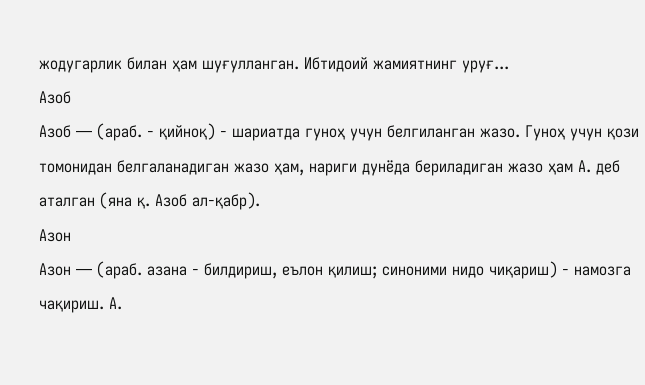жодугарлик билан ҳам шуғулланган. Ибтидоий жамиятнинг уруғ...
Азоб
Азоб — (араб. - қийноқ) - шариатда гуноҳ учун белгиланган жазо. Гуноҳ учун қози томонидан белгаланадиган жазо ҳам, нариги дунёда бериладиган жазо ҳам А. деб аталган (яна қ. Азоб ал-қабр).
Азон
Азон — (араб. азана - билдириш, еълон қилиш; синоними нидо чиқариш) - намозга чақириш. А.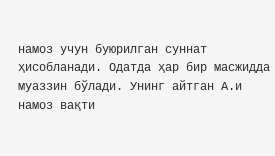намоз учун буюрилган суннат ҳисобланади. Одатда ҳар бир масжидда муаззин бўлади. Унинг айтган А.и намоз вақти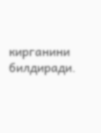кирганини билдиради.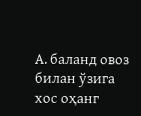А. баланд овоз билан ўзига хос оҳанг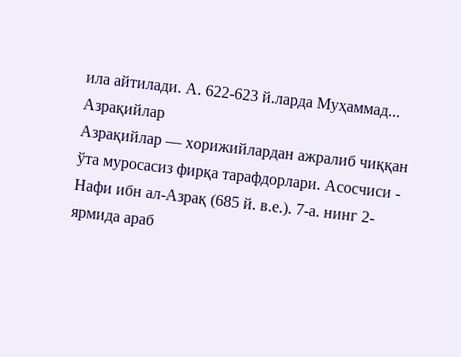ила айтилади. А. 622-623 й.ларда Муҳаммад...
Азрақийлар
Азрақийлар — хорижийлардан ажралиб чиққан ўта муросасиз фирқа тарафдорлари. Асосчиси - Нафи ибн ал-Азрақ (685 й. в.е.). 7-а. нинг 2-ярмида араб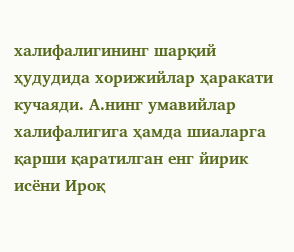халифалигининг шарқий ҳудудида хорижийлар ҳаракати кучаяди. А.нинг умавийлар халифалигига ҳамда шиаларга қарши қаратилган енг йирик исёни Ироқ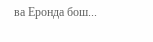ва Еронда бош...